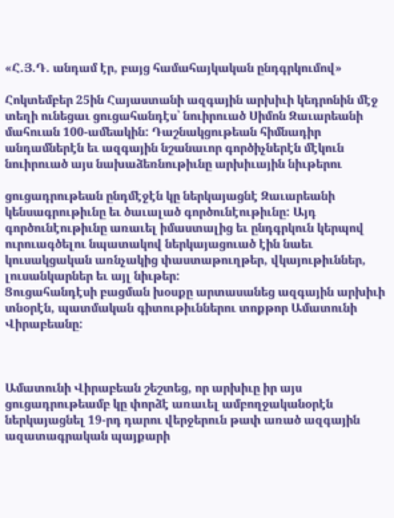«Հ.Յ.Դ. անդամ էր, բայց համահայկական ընդգրկումով»

Հոկտեմբեր 25ին Հայաստանի ազգային արխիւի կեդրոնին մէջ տեղի ունեցաւ ցուցահանդէս՝ նուիրուած Սիմոն Զաւարեանի մահուան 100-ամեակին: Դաշնակցութեան հիմնադիր անդամներէն եւ ազգային նշանաւոր գործիչներէն մէկուն նուիրուած այս նախաձեռնութիւնը արխիւային նիւթերու

ցուցադրութեան ընդմէջէն կը ներկայացնէ Զաւարեանի կենսագրութիւնը եւ ծաւալած գործունէութիւնը: Այդ գործունէութիւնը առաւել իմաստալից եւ ընդգրկուն կերպով ուրուագծելու նպատակով ներկայացուած էին նաեւ կուսակցական առնչակից փաստաթուղթեր, վկայութիւններ, լուսանկարներ եւ այլ նիւթեր:
Ցուցահանդէսի բացման խօսքը արտասանեց ազգային արխիւի տնօրէն, պատմական գիտութիւններու տոքթոր Ամատունի Վիրաբեանը:



Ամատունի Վիրաբեան շեշտեց, որ արխիւը իր այս  ցուցադրութեամբ կը փորձէ առաւել ամբողջականօրէն ներկայացնել 19-րդ դարու վերջերուն թափ առած ազգային ազատագրական պայքարի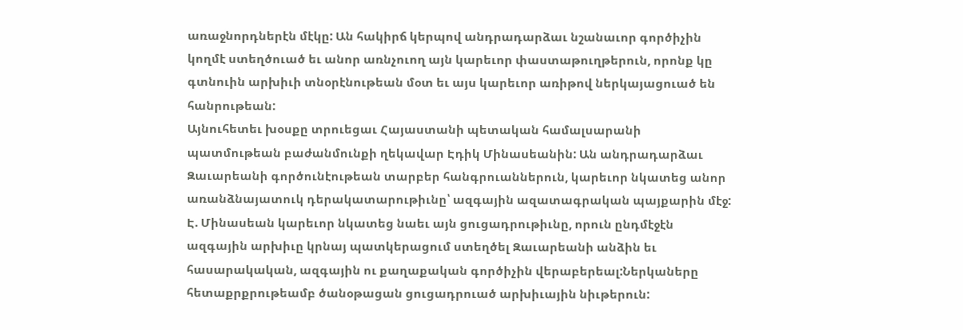առաջնորդներէն մէկը: Ան հակիրճ կերպով անդրադարձաւ նշանաւոր գործիչին կողմէ ստեղծուած եւ անոր առնչուող այն կարեւոր փաստաթուղթերուն, որոնք կը գտնուին արխիւի տնօրէնութեան մօտ եւ այս կարեւոր առիթով ներկայացուած են հանրութեան:
Այնուհետեւ խօսքը տրուեցաւ Հայաստանի պետական համալսարանի պատմութեան բաժանմունքի ղեկավար Էդիկ Մինասեանին: Ան անդրադարձաւ Զաւարեանի գործունէութեան տարբեր հանգրուաններուն, կարեւոր նկատեց անոր առանձնայատուկ դերակատարութիւնը՝ ազգային ազատագրական պայքարին մէջ:
Է. Մինասեան կարեւոր նկատեց նաեւ այն ցուցադրութիւնը, որուն ընդմէջէն ազգային արխիւը կրնայ պատկերացում ստեղծել Զաւարեանի անձին եւ հասարակական, ազգային ու քաղաքական գործիչին վերաբերեալ:Ներկաները հետաքրքրութեամբ ծանօթացան ցուցադրուած արխիւային նիւթերուն: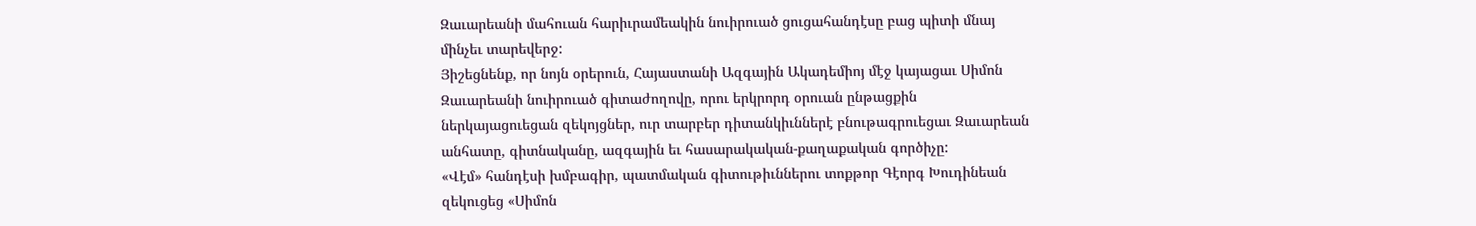Զաւարեանի մահուան հարիւրամեակին նուիրուած ցուցահանդէսը բաց պիտի մնայ մինչեւ տարեվերջ:
Յիշեցնենք, որ նոյն օրերուն, Հայաստանի Ազգային Ակադեմիոյ մէջ կայացաւ Սիմոն Զաւարեանի նուիրուած գիտաժողովը, որու երկրորդ օրուան ընթացքին ներկայացուեցան զեկոյցներ, ուր տարբեր դիտանկիւններէ բնութագրուեցաւ Զաւարեան անհատը, գիտնականը, ազգային եւ հասարակական-քաղաքական գործիչը:
«Վէմ» հանդէսի խմբագիր, պատմական գիտութիւններու տոքթոր Գէորգ Խուդինեան զեկուցեց «Սիմոն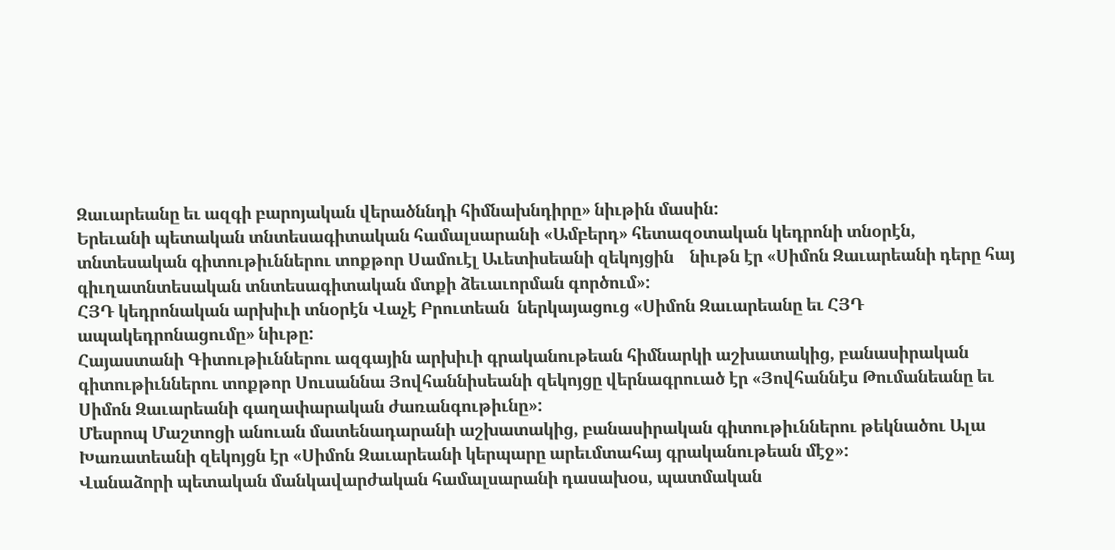Զաւարեանը եւ ազգի բարոյական վերածննդի հիմնախնդիրը» նիւթին մասին:
Երեւանի պետական տնտեսագիտական համալսարանի «Ամբերդ» հետազօտական կեդրոնի տնօրէն, տնտեսական գիտութիւններու տոքթոր Սամուէլ Աւետիսեանի զեկոյցին    նիւթն էր «Սիմոն Զաւարեանի դերը հայ գիւղատնտեսական տնտեսագիտական մտքի ձեւաւորման գործում»:
ՀՅԴ կեդրոնական արխիւի տնօրէն Վաչէ Բրուտեան  ներկայացուց «Սիմոն Զաւարեանը եւ ՀՅԴ ապակեդրոնացումը» նիւթը:
Հայաստանի Գիտութիւններու ազգային արխիւի գրականութեան հիմնարկի աշխատակից, բանասիրական գիտութիւններու տոքթոր Սուսաննա Յովհաննիսեանի զեկոյցը վերնագրուած էր «Յովհաննէս Թումանեանը եւ Սիմոն Զաւարեանի գաղափարական ժառանգութիւնը»:
Մեսրոպ Մաշտոցի անուան մատենադարանի աշխատակից, բանասիրական գիտութիւններու թեկնածու Ալա Խառատեանի զեկոյցն էր «Սիմոն Զաւարեանի կերպարը արեւմտահայ գրականութեան մէջ»:
Վանաձորի պետական մանկավարժական համալսարանի դասախօս, պատմական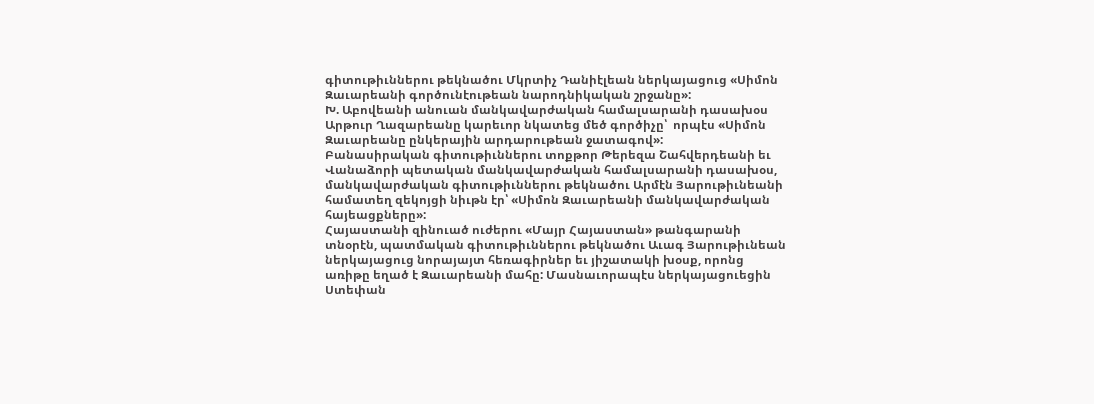գիտութիւններու թեկնածու Մկրտիչ Դանիէլեան ներկայացուց «Սիմոն Զաւարեանի գործունէութեան նարոդնիկական շրջանը»:
Խ. Աբովեանի անուան մանկավարժական համալսարանի դասախօս Արթուր Ղազարեանը կարեւոր նկատեց մեծ գործիչը՝  որպէս «Սիմոն Զաւարեանը ընկերային արդարութեան ջատագով»:
Բանասիրական գիտութիւններու տոքթոր Թերեզա Շահվերդեանի եւ Վանաձորի պետական մանկավարժական համալսարանի դասախօս, մանկավարժական գիտութիւններու թեկնածու Արմէն Յարութիւնեանի համատեղ զեկոյցի նիւթն էր՝ «Սիմոն Զաւարեանի մանկավարժական հայեացքները»:
Հայաստանի զինուած ուժերու «Մայր Հայաստան» թանգարանի տնօրէն, պատմական գիտութիւններու թեկնածու Աւագ Յարութիւնեան ներկայացուց նորայայտ հեռագիրներ եւ յիշատակի խօսք, որոնց առիթը եղած է Զաւարեանի մահը: Մասնաւորապէս ներկայացուեցին Ստեփան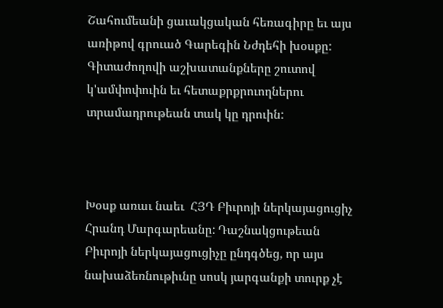Շահումեանի ցաւակցական հեռագիրը եւ այս առիթով գրուած Գարեգին Նժդեհի խօսքը:
Գիտաժողովի աշխատանքները շուտով կ'ամփոփուին եւ հետաքրքրուողներու տրամադրութեան տակ կը դրուին:



Խօսք առաւ նաեւ  ՀՅԴ Բիւրոյի ներկայացուցիչ Հրանդ Մարգարեանը: Դաշնակցութեան Բիւրոյի ներկայացուցիչը ընդգծեց, որ այս նախաձեռնութիւնը սոսկ յարգանքի տուրք չէ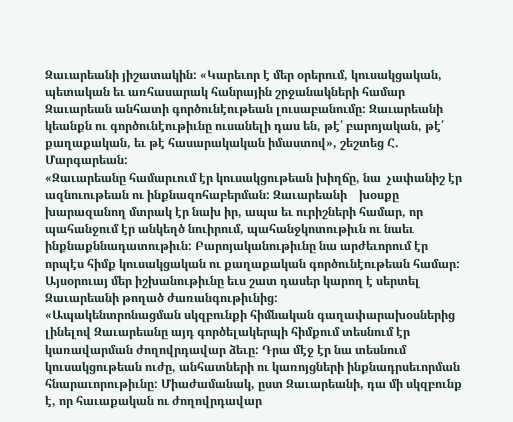Զաւարեանի յիշատակին: «Կարեւոր է մեր օրերում, կուսակցական, պետական եւ առհասարակ հանրային շրջանակների համար Զաւարեան անհատի գործունէութեան լուսաբանումը: Զաւարեանի կեանքն ու գործունէութիւնը ուսանելի դաս են, թէ՛ բարոյական, թէ՛ քաղաքական, եւ թէ հասարակական իմաստով», շեշտեց Հ. Մարգարեան:
«Զաւարեանը համարւում էր կուսակցութեան խիղճը, նա  չափանիշ էր ազնուութեան ու ինքնազոհաբերման: Զաւարեանի    խօսքը խարազանող մտրակ էր նախ իր, ապա եւ ուրիշների համար, որ պահանջում էր անկեղծ նուիրում, պահանջկոտութիւն ու նաեւ ինքնաքննադատութիւն: Բարոյականութիւնը նա արժեւորում էր որպէս հիմք կուսակցական ու քաղաքական գործունէութեան համար: Այսօրուայ մեր իշխանութիւնը եւս շատ դասեր կարող է սերտել Զաւարեանի թողած ժառանգութիւնից:
«Ապակենտրոնացման սկզբունքի հիմնական գաղափարախօսներից լինելով Զաւարեանը այդ գործելակերպի հիմքում տեսնում էր կառավարման ժողովրդավար ձեւը: Դրա մէջ էր նա տեսնում կուսակցութեան ուժը, անհատների ու կառոյցների ինքնադրսեւորման հնարաւորութիւնը: Միաժամանակ, ըստ Զաւարեանի, դա մի սկզբունք է, որ հաւաքական ու ժողովրդավար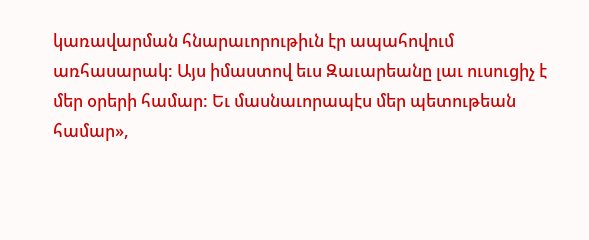կառավարման հնարաւորութիւն էր ապահովում առհասարակ: Այս իմաստով եւս Զաւարեանը լաւ ուսուցիչ է մեր օրերի համար: Եւ մասնաւորապէս մեր պետութեան համար»,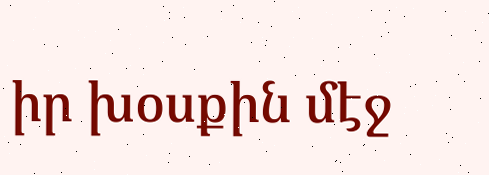իր խօսքին մէջ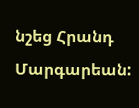նշեց Հրանդ Մարգարեան: